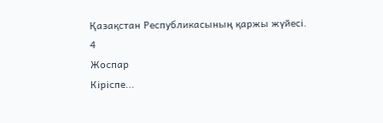Қазақстан Республикасының қаржы жүйесі. 4
Жоспар
Кіріспе...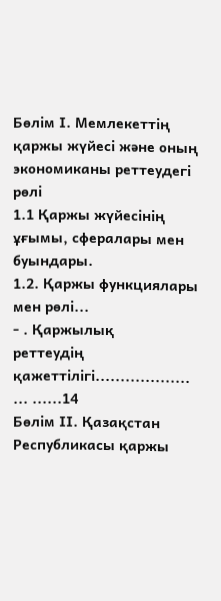Бөлім І. Мемлекеттің қаржы жүйесі және оның экономиканы реттеудегі рөлі
1.1 Қаржы жүйесінің
ұғымы, сфералары мен буындары.
1.2. Қаржы функциялары
мен рөлі...
- . Қаржылық
реттеудің қажеттілігі...................
... ......14
Бөлім ІІ. Қазақстан Республикасы қаржы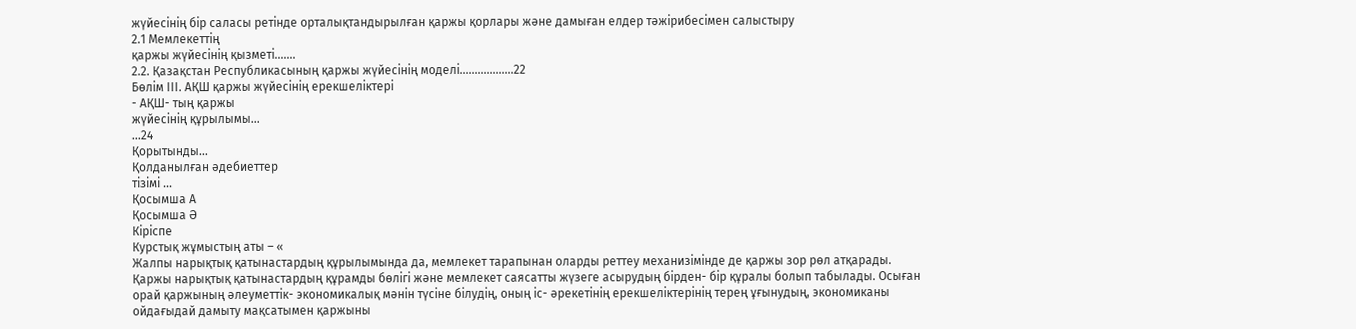жүйесінің бір саласы ретінде орталықтандырылған қаржы қорлары және дамыған елдер тәжірибесімен салыстыру
2.1 Мемлекеттің
қаржы жүйесінің қызметі.......
2.2. Қазақстан Республикасының қаржы жүйесінің моделі..................22
Бөлім ІІІ. АҚШ қаржы жүйесінің ерекшеліктері
- АҚШ- тың қаржы
жүйесінің құрылымы...
...24
Қорытынды...
Қолданылған әдебиеттер
тізімі ...
Қосымша А
Қосымша Ә
Кіріспе
Курстық жұмыстың аты – «
Жалпы нарықтық қатынастардың құрылымында да, мемлекет тарапынан оларды реттеу механизімінде де қаржы зор рөл атқарады. Қаржы нарықтық қатынастардың құрамды бөлігі және мемлекет саясатты жүзеге асырудың бірден- бір құралы болып табылады. Осыған орай қаржының әлеуметтік- экономикалық мәнін түсіне білудің, оның іс- әрекетінің ерекшеліктерінің терең ұғынудың, экономиканы ойдағыдай дамыту мақсатымен қаржыны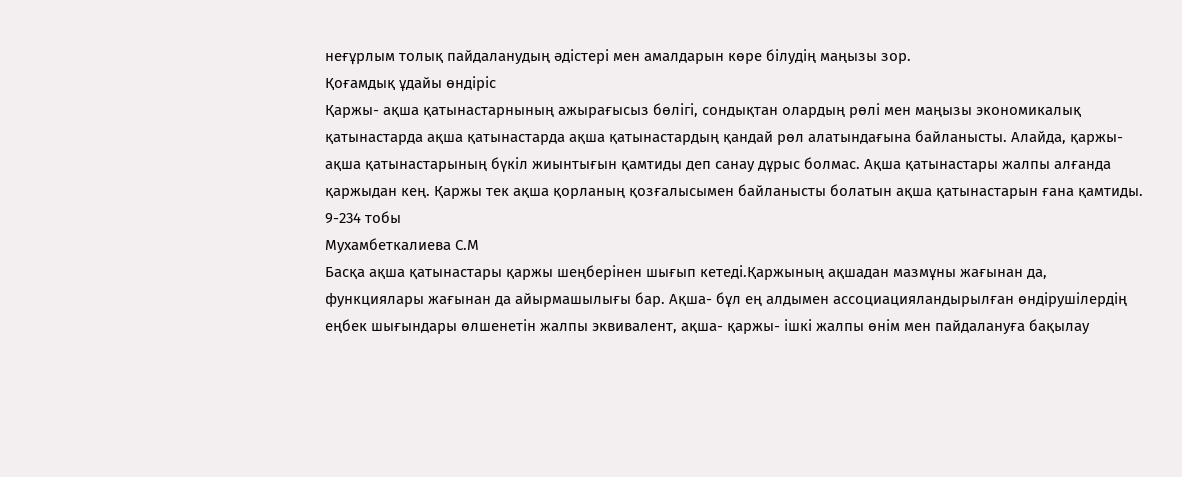неғұрлым толық пайдаланудың әдістері мен амалдарын көре білудің маңызы зор.
Қоғамдық ұдайы өндіріс
Қаржы- ақша қатынастарнының ажырағысыз бөлігі, сондықтан олардың рөлі мен маңызы экономикалық қатынастарда ақша қатынастарда ақша қатынастардың қандай рөл алатындағына байланысты. Алайда, қаржы- ақша қатынастарының бүкіл жиынтығын қамтиды деп санау дұрыс болмас. Ақша қатынастары жалпы алғанда қаржыдан кең. Қаржы тек ақша қорланың қозғалысымен байланысты болатын ақша қатынастарын ғана қамтиды.
9-234 тобы
Мухамбеткалиева С.М
Басқа ақша қатынастары қаржы шеңберінен шығып кетеді.Қаржының ақшадан мазмұны жағынан да, функциялары жағынан да айырмашылығы бар. Ақша- бұл ең алдымен ассоциацияландырылған өндірушілердің еңбек шығындары өлшенетін жалпы эквивалент, ақша- қаржы- ішкі жалпы өнім мен пайдалануға бақылау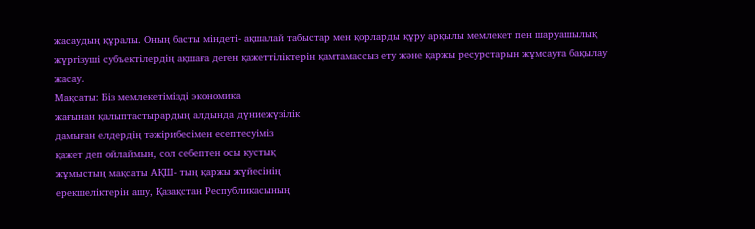жасаудың құралы. Оның басты міндеті- ақшалай табыстар мен қорларды құру арқылы мемлекет пен шаруашылық жүргізуші субъектілердің ақшаға деген қажеттіліктерін қамтамассыз ету және қаржы ресурстарын жұмсауға бақылау жасау.
Мақсаты: Біз мемлекетімізді экономика
жағынан қалыптастырардың алдында дүниежүзілік
дамыған елдердің тәжірибесімен есептесуіміз
қажет деп ойлаймын, сол себептен осы кустық
жұмыстың мақсаты АҚШ- тың қаржы жүйесінің
ерекшеліктерін ашу, Қазақстан Республикасының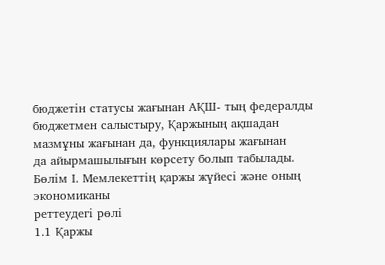бюджетін статусы жағынан АҚШ- тың федералды
бюджетмен салыстыру, Қаржының ақшадан
мазмұны жағынан да, функциялары жағынан
да айырмашылығын көрсету болып табылады.
Бөлім І. Мемлекеттің қаржы жүйесі және оның экономиканы
реттеудегі рөлі
1.1 Қаржы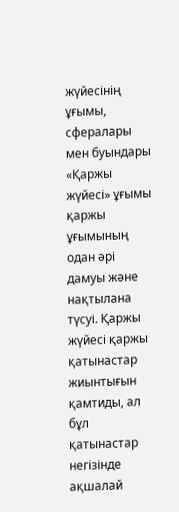жүйесінің ұғымы,
сфералары мен буындары
«Қаржы жүйесі» ұғымы қаржы ұғымының одан әрі дамуы және нақтылана түсуі. Қаржы жүйесі қаржы қатынастар жиынтығын қамтиды, ал бұл қатынастар негізінде ақшалай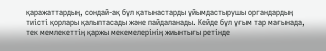қаражаттардың, сондай-ақ бұл қатынастарды ұйымдастырушы органдардың тиісті қорлары қалыптасады және пайдаланады. Кейде бұл ұғым тар мағынада, тек мемлекеттің қаржы мекемелерінің жиынтығы ретінде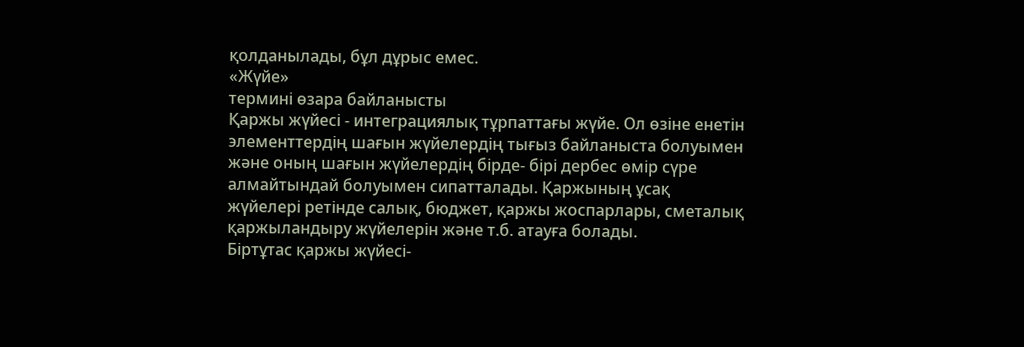қолданылады, бұл дұрыс емес.
«Жүйе»
термині өзара байланысты
Қаржы жүйесі - интеграциялық тұрпаттағы жүйе. Ол өзіне енетін элементтердің шағын жүйелердің тығыз байланыста болуымен және оның шағын жүйелердің бірде- бірі дербес өмір сүре алмайтындай болуымен сипатталады. Қаржының ұсақ жүйелері ретінде салық, бюджет, қаржы жоспарлары, сметалық қаржыландыру жүйелерін және т.б. атауға болады.
Біртұтас қаржы жүйесі-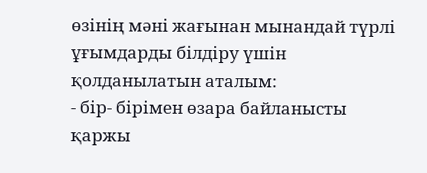өзінің мәні жағынан мынандай түрлі ұғымдарды білдіру үшін қолданылатын аталым:
- бір- бірімен өзара байланысты қаржы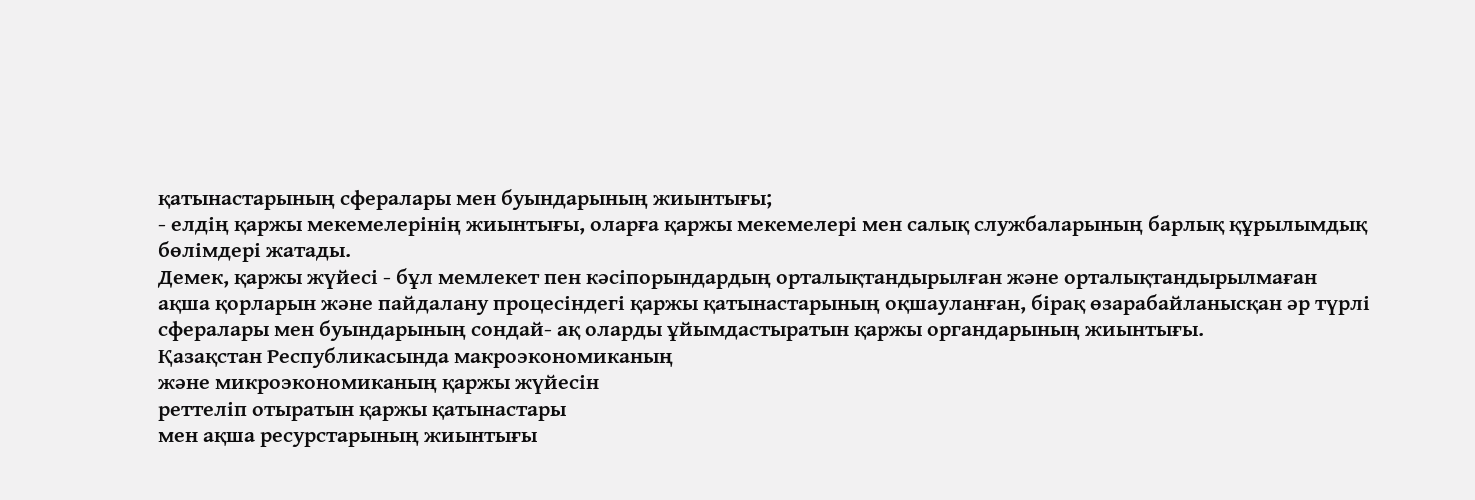қатынастарының сфералары мен буындарының жиынтығы;
- елдің қаржы мекемелерінің жиынтығы, оларға қаржы мекемелері мен салық службаларының барлық құрылымдық бөлімдері жатады.
Демек, қаржы жүйесі - бұл мемлекет пен кәсіпорындардың орталықтандырылған және орталықтандырылмаған ақша қорларын және пайдалану процесіндегі қаржы қатынастарының оқшауланған, бірақ өзарабайланысқан әр түрлі сфералары мен буындарының сондай- ақ оларды ұйымдастыратын қаржы органдарының жиынтығы.
Қазақстан Республикасында макроэкономиканың
және микроэкономиканың қаржы жүйесін
реттеліп отыратын қаржы қатынастары
мен ақша ресурстарының жиынтығы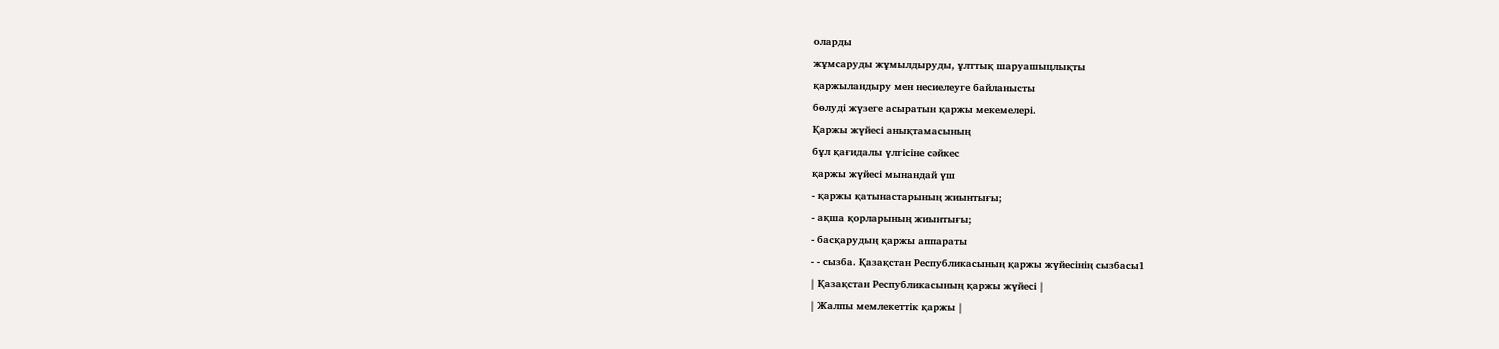оларды
жұмсаруды жұмылдыруды, ұлттық шаруашыцлықты
қаржыландыру мен несиелеуге байланысты
бөлуді жүзеге асыратын қаржы мекемелері.
Қаржы жүйесі анықтамасының
бұл қағидалы үлгісіне сәйкес
қаржы жүйесі мынандай үш
- қаржы қатынастарының жиынтығы;
- ақша қорларының жиынтығы;
- басқарудың қаржы аппараты
- - сызба. Қазақстан Республикасының қаржы жүйесінің сызбасы1
| Қазақстан Республикасының қаржы жүйесі |
| Жалпы мемлекеттік қаржы |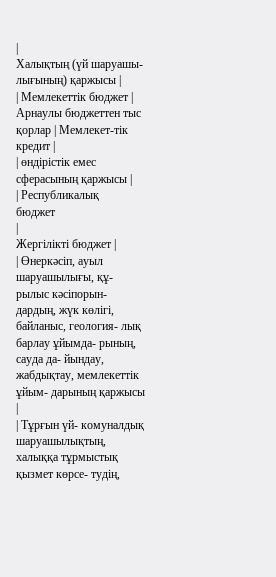|
Халықтың (үй шаруашы-
лығының) қаржысы |
| Мемлекеттік бюджет | Арнаулы бюджеттен тыс қорлар | Мемлекет-тік кредит |
| өндірістік емес сферасының қаржысы |
| Республикалық
бюджет
|
Жергілікті бюджет |
| Өнеркәсіп, ауыл шаруашылығы, құ- рылыс кәсіпорын- дардың, жүк көлігі, байланыс, геология- лық барлау ұйымда- рының, сауда да- йындау, жабдықтау, мемлекеттік ұйым- дарының қаржысы |
| Тұрғын үй- комуналдық шаруашылықтың, халыққа тұрмыстық қызмет көрсе- тудің,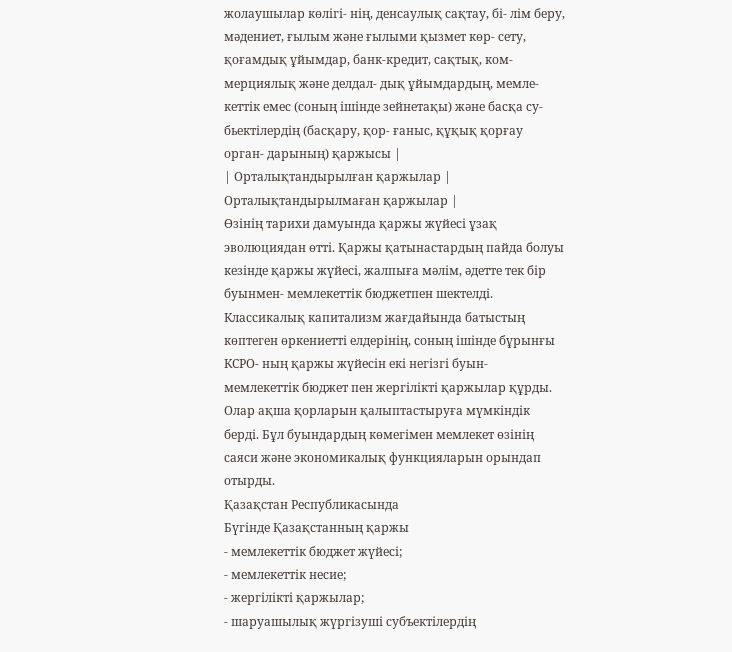жолаушылар көлігі- нің, денсаулық сақтау, бі- лім беру, мәдениет, ғылым және ғылыми қызмет көр- сету, қоғамдық ұйымдар, банк-кредит, сақтық, ком- мерциялық және делдал- дық ұйымдардың, мемле- кеттік емес (соның ішінде зейнетақы) және басқа су- бьектілердің (басқару, қор- ғаныс, құқық қорғау орган- дарының) қаржысы |
| Орталықтандырылған қаржылар |
Орталықтандырылмаған қаржылар |
Өзінің тарихи дамуында қаржы жүйесі ұзақ эволюциядан өтті. Қаржы қатынастардың пайда болуы кезінде қаржы жүйесі, жалпыға мәлім, әдетте тек бір буынмен- мемлекеттік бюджетпен шектелді. Классикалық капитализм жағдайында батыстың көптеген өркениетті елдерінің, соның ішінде бұрынғы КСРО- ның қаржы жүйесін екі негізгі буын- мемлекеттік бюджет пен жергілікті қаржылар құрды. Олар ақша қорларын қалыптастыруға мүмкіндік берді. Бұл буындардың көмегімен мемлекет өзінің саяси және экономикалық функцияларын орындап отырды.
Қазақстан Республикасында
Бүгінде Қазақстанның қаржы
- мемлекеттік бюджет жүйесі;
- мемлекеттік несие;
- жергілікті қаржылар;
- шаруашылық жүргізуші субъектілердің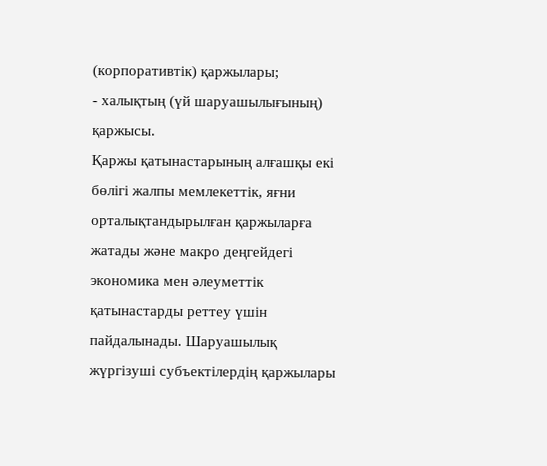(корпоративтік) қаржылары;
- халықтың (үй шаруашылығының) қаржысы.
Қаржы қатынастарының алғашқы екі бөлігі жалпы мемлекеттік, яғни орталықтандырылған қаржыларға жатады және макро деңгейдегі экономика мен әлеуметтік қатынастарды реттеу үшін пайдалынады. Шаруашылық жүргізуші субъектілердің қаржылары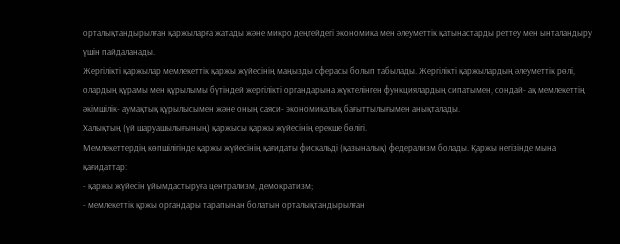орталықтандырылған қаржыларға жатады және микро деңгейдегі экономика мен әлеуметтік қатынастарды реттеу мен ынталандыру үшін пайдаланады.
Жергілікті қаржылар мемлекеттік қаржы жүйесінің маңызды сферасы болып табылады. Жергілікті қаржылардың әлеуметтік рөлі, олардың құрамы мен құрылымы бүтіндей жергілікті органдарына жүктелінген функциялардың сипатымен, сондай- ақ мемлекеттің әкімшілік- аумақтық құрылысымен және оның саяси- экономикалық бағыттылығымен анықталады.
Халықтың (үй шаруашылығының) қаржысы қаржы жүйесінің ерекше бөлігі.
Мемлекеттердің көпшілігінде қаржы жүйесінің қағидаты фискальді (қазыналық) федерализм болады. Қаржы негізінде мына қағидаттар:
- қаржы жүйесін ұйымдастыруға централизм, демократизм;
- мемлекеттік қржы органдары тарапынан болатын орталықтандырылған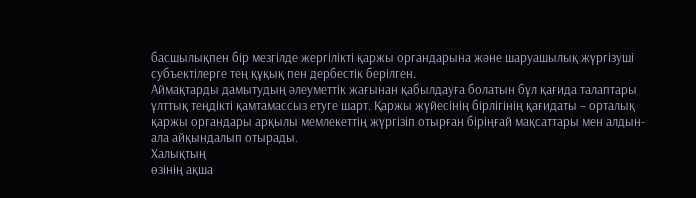басшылықпен бір мезгілде жергілікті қаржы органдарына және шаруашылық жүргізуші субъектілерге тең құқық пен дербестік берілген.
Аймақтарды дамытудың әлеуметтік жағынан қабылдауға болатын бұл қағида талаптары ұлттық теңдікті қамтамассыз етуге шарт. Қаржы жүйесінің бірлігінің қағидаты – орталық қаржы органдары арқылы мемлекеттің жүргізіп отырған біріңғай мақсаттары мен алдын- ала айқындалып отырады.
Халықтың
өзінің ақша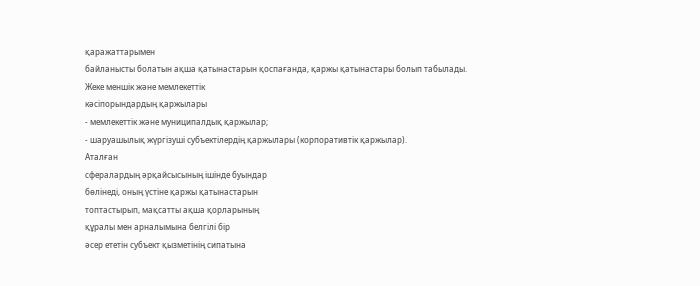қаражаттарымен
байланысты болатын ақша қатынастарын қоспағанда, қаржы қатынастары болып табылады.
Жеке меншік және мемлекеттік
кәсіпорындардың қаржылары
- мемлекеттік және муниципалдық қаржылар;
- шаруашылық жүргізуші субъектілердің қаржылары (корпоративтік қаржылар).
Аталған
сфералардың әрқайсысының ішінде буындар
бөлінеді, оның үстіне қаржы қатынастарын
топтастырып, мақсатты ақша қорларының
құралы мен арналымына белгілі бір
әсер ететін субъект қызметінің сипатына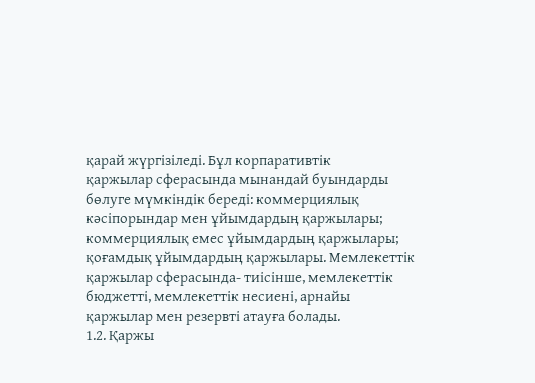қарай жүргізіледі. Бұл корпаративтік
қаржылар сферасында мынандай буындарды
бөлуге мүмкіндік береді: коммерциялық
кәсіпорындар мен ұйымдардың қаржылары;
коммерциялық емес ұйымдардың қаржылары;
қоғамдық ұйымдардың қаржылары. Мемлекеттік
қаржылар сферасында- тиісінше, мемлекеттік
бюджетті, мемлекеттік несиені, арнайы
қаржылар мен резервті атауға болады.
1.2. Қаржы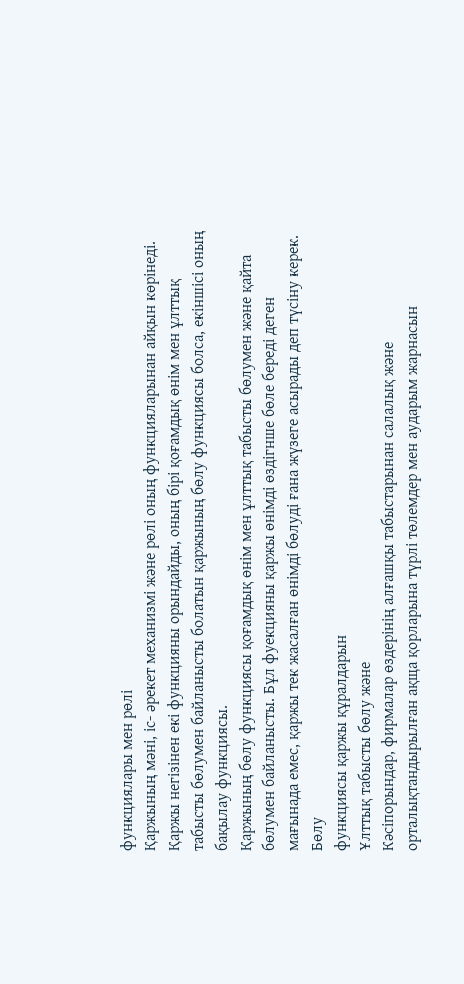функциялары мен рөлі
Қаржының мәні, іс- әрекет механизмі және рөлі оның функцияларынан айқын көрінеді. Қаржы негізінен екі функцияны орындайды, оның бірі қоғамдық өнім мен ұлттық табысты бөлумен байланысты болатын қаржының бөлу функциясы болса, екіншісі оның бақылау функциясы.
Қаржының бөлу функциясы қоғамдық өнім мен ұлттық табысты бөлумен және қайта бөлумен байланысты. Бұл фуекцияны қаржы өнімді өздігнше бөле береді деген мағынада емес, қаржы тек жасалған өнімді бөлуді ғана жүзеге асырады деп түсіну керек.
Бөлу
функциясы қаржы құралдарын
Ұлттық табысты бөлу және
Кәсіпорындар, фирмалар өздерінің алғашқы табыстарынан салалық және орталықтандырылған ақща қорларына түрлі төлемдер мен аударым жарнасын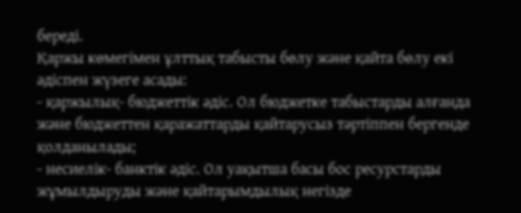береді.
Қаржы көмегімен ұлттық табысты бөлу және қайта бөлу екі әдіспен жүзеге асады:
- қаржылық- бюджеттік әдіс. Ол бюджетке табыстарды алғанда және бюджеттен қаражаттарды қайтарусыз тәртіппен бергенде қолданылады;
- несиелік- банктік әдіс. Ол уақытша басы бос ресурстарды жұмылдыруды және қайтарымдылық негізде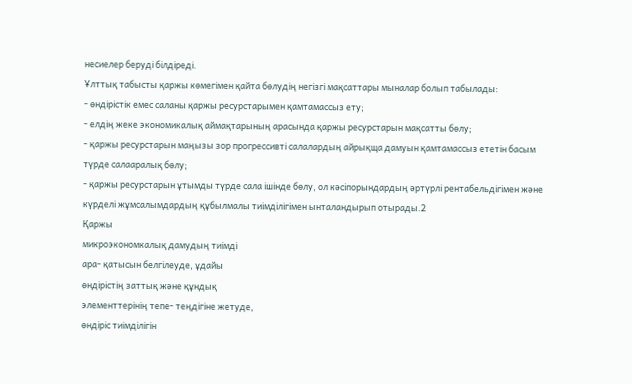несиелер беруді білдіреді.
Ұлттық табысты қаржы көмегімен қайта бөлудің негізгі мақсаттары мыналар болып табылады:
- өндірістік емес саланы қаржы ресурстарымен қамтамассыз ету;
- елдің жеке экономикалық аймақтарының арасында қаржы ресурстарын мақсатты бөлу;
- қаржы ресурстарын маңызы зор прогрессивті салалардың айрықща дамуын қамтамассыз ететін басым түрде салааралық бөлу;
- қаржы ресурстарын ұтымды түрде сала ішінде бөлу, ол кәсіпорындардың әртүрлі рентабельдігімен және күрделі жұмсалымдардың құбылмалы тиімділігімен ынталандырып отырады.2
Қаржы
микроэкономкалық дамудың тиімді
ара- қатысын белгілеуде, ұдайы
өндірістің заттық және құндық
элементтерінің тепе- теңдігіне жетуде,
өндіріс тиімділігін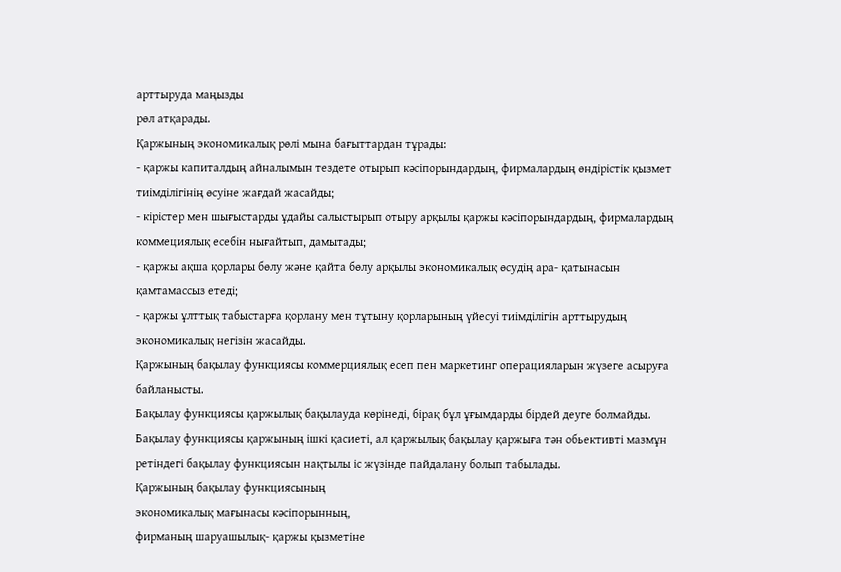арттыруда маңызды
рөл атқарады.
Қаржының экономикалық рөлі мына бағыттардан тұрады:
- қаржы капиталдың айналымын тездете отырып кәсіпорындардың, фирмалардың өндірістік қызмет тиімділігінің өсуіне жағдай жасайды;
- кірістер мен шығыстарды ұдайы салыстырып отыру арқылы қаржы кәсіпорындардың, фирмалардың коммециялық есебін нығайтып, дамытады;
- қаржы ақша қорлары бөлу және қайта бөлу арқылы экономикалық өсудің ара- қатынасын қамтамассыз етеді;
- қаржы ұлттық табыстарға қорлану мен тұтыну қорларының үйесуі тиімділігін арттырудың экономикалық негізін жасайды.
Қаржының бақылау функциясы коммерциялық есеп пен маркетинг операцияларын жүзеге асыруға байланысты.
Бақылау функциясы қаржылық бақылауда көрінеді, бірақ бұл ұғымдарды бірдей деуге болмайды. Бақылау функциясы қаржының ішкі қасиеті, ал қаржылық бақылау қаржыға тән обьективті мазмұн ретіндегі бақылау функциясын нақтылы іс жүзінде пайдалану болып табылады.
Қаржының бақылау функциясының
экономикалық мағынасы кәсіпорынның,
фирманың шаруашылық- қаржы қызметіне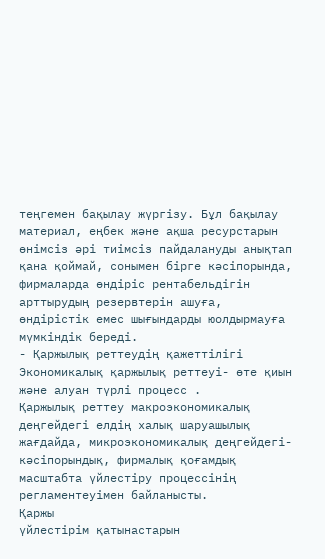теңгемен бақылау жүргізу. Бұл бақылау
материал, еңбек және ақша ресурстарын
өнімсіз әрі тиімсіз пайдалануды анықтап
қана қоймай, сонымен бірге кәсіпорында,
фирмаларда өндіріс рентабельдігін
арттырудың резервтерін ашуға,
өндірістік емес шығындарды юолдырмауға
мүмкіндік береді.
- Қаржылық реттеудің қажеттілігі
Экономикалық қаржылық реттеуі- өте қиын және алуан түрлі процесс .
Қаржылық реттеу макроэкономикалық деңгейдегі елдің халық шаруашылық жағдайда, микроэкономикалық деңгейдегі- кәсіпорындық, фирмалық қоғамдық масштабта үйлестіру процессінің регламентеуімен байланысты.
Қаржы
үйлестірім қатынастарын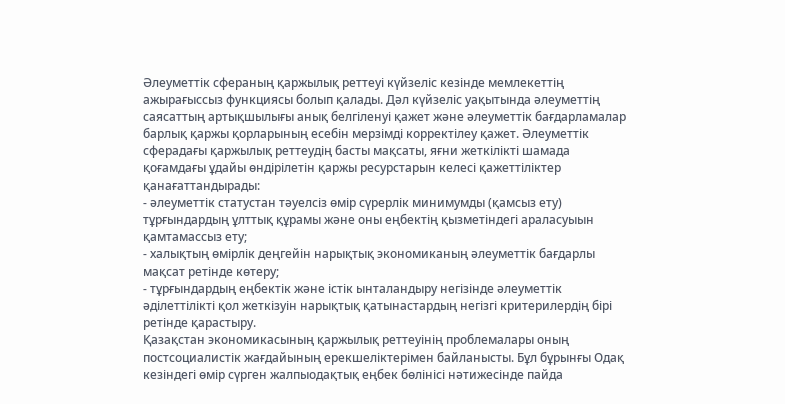Әлеуметтік сфераның қаржылық реттеуі күйзеліс кезінде мемлекеттің ажырағыссыз функциясы болып қалады. Дәл күйзеліс уақытында әлеуметтің саясаттың артықшылығы анық белгіленуі қажет және әлеуметтік бағдарламалар барлық қаржы қорларының есебін мерзімді корректілеу қажет. Әлеуметтік сферадағы қаржылық реттеудің басты мақсаты, яғни жеткілікті шамада қоғамдағы ұдайы өндірілетін қаржы ресурстарын келесі қажеттіліктер қанағаттандырады:
- әлеуметтік статустан тәуелсіз өмір сүрерлік минимумды (қамсыз ету) тұрғындардың ұлттық құрамы және оны еңбектің қызметіндегі араласуыын қамтамассыз ету;
- халықтың өмірлік деңгейін нарықтық экономиканың әлеуметтік бағдарлы мақсат ретінде көтеру;
- тұрғындардың еңбектік және істік ынталандыру негізінде әлеуметтік әділеттілікті қол жеткізуін нарықтық қатынастардың негізгі критерилердің бірі ретінде қарастыру.
Қазақстан экономикасының қаржылық реттеуінің проблемалары оның постсоциалистік жағдайының ерекшеліктерімен байланысты. Бұл бұрынғы Одақ кезіндегі өмір сүрген жалпыодақтық еңбек бөлінісі нәтижесінде пайда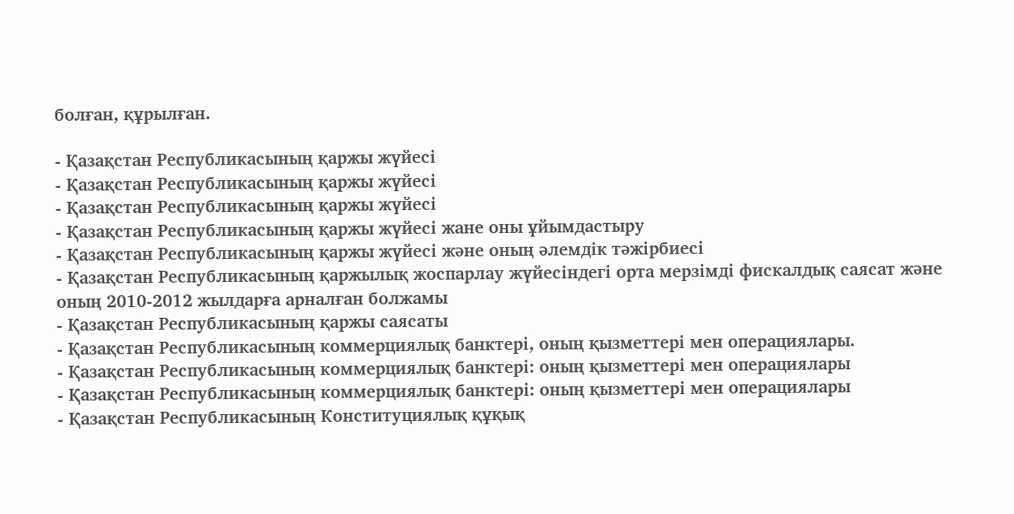болған, құрылған.

- Қазақстан Республикасының қаржы жүйесі
- Қазақстан Республикасының қаржы жүйесі
- Қазақстан Республикасының қаржы жүйесі
- Қазақстан Республикасының қаржы жүйесі жане оны ұйымдастыру
- Қазақстан Республикасының қаржы жүйесі және оның әлемдік тәжірбиесі
- Қазақстан Республикасының қаржылық жоспарлау жүйесіндегі орта мерзімді фискалдық саясат және оның 2010-2012 жылдарға арналған болжамы
- Қазақстан Республикасының қаржы саясаты
- Қазақстан Республикасының коммерциялық банктері, оның қызметтері мен операциялары.
- Қазақстан Республикасының коммерциялық банктері: оның қызметтері мен операциялары
- Қазақстан Республикасының коммерциялық банктері: оның қызметтері мен операциялары
- Қазақстан Республикасының Конституциялық құқық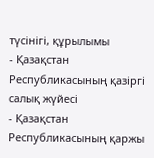түсінігі, құрылымы
- Қазақстан Республикасының қазіргі салық жүйесі
- Қазақстан Республикасының қаржы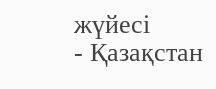жүйесі
- Қазақстан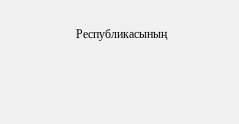Республикасының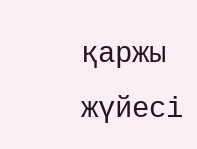қаржы жүйесі